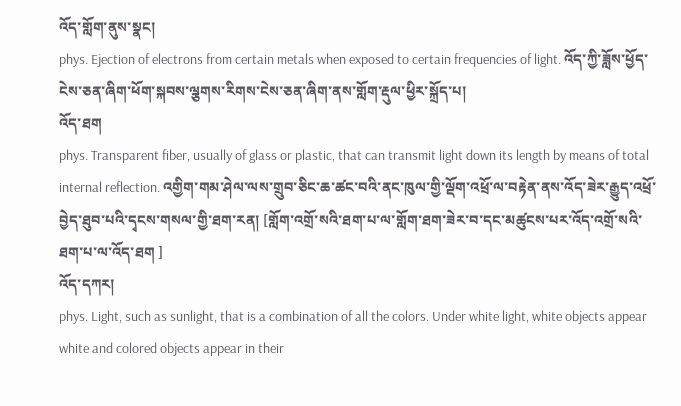འོད་གློག་ནུས་སྣང།
phys. Ejection of electrons from certain metals when exposed to certain frequencies of light. འོད་ཀྱི་ཟློས་ཕྱོད་ངེས་ཅན་ཞིག་ཕོག་སྐབས་ལྕགས་རིགས་ངེས་ཅན་ཞིག་ནས་གློག་རྡུལ་ཕྱིར་སྐྲོད་པ།
འོད་ཐག
phys. Transparent fiber, usually of glass or plastic, that can transmit light down its length by means of total internal reflection. འགྱིག་གམ་ཤེལ་ལས་གྲུབ་ཅིང་ཆ་ཚང་བའི་ནང་ཁུལ་གྱི་ལྡོག་འཕྲོ་ལ་བརྟེན་ནས་འོད་ཟེར་རྒྱུད་འཕྲོ་བྱེད་ཐུབ་པའི་དྭངས་གསལ་གྱི་ཐག་རན། [གློག་འགྲོ་སའི་ཐག་པ་ལ་གློག་ཐག་ཟེར་བ་དང་མཚུངས་པར་འོད་འགྲོ་སའི་ཐག་པ་ལ་འོད་ཐག ]
འོད་དཀར།
phys. Light, such as sunlight, that is a combination of all the colors. Under white light, white objects appear white and colored objects appear in their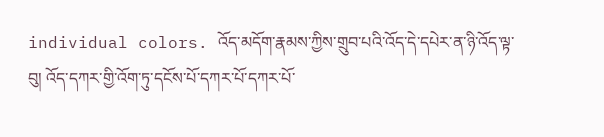individual colors. འོད་མདོག་རྣམས་ཀྱིས་གྲུབ་པའི་འོད་དེ་དཔེར་ན་ཉི་འོད་ལྟ་བུ། འོད་དཀར་གྱི་འོག་ཏུ་དངོས་པོ་དཀར་པོ་དཀར་པོ་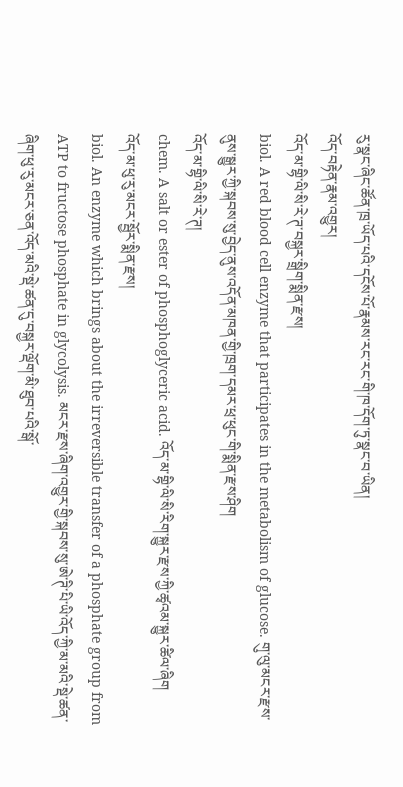རུ་སྣང་ཞིང་ཚོན་ཁྲ་ཡོད་པའི་དངོས་པོ་རྣམས་རང་རང་གི་ཁ་དོག་ཏུ་སྣང་བ་ཡིན།
འོད་བརྟེན་རྣམ་འགྱུར།
འོད་མ་གྷི་ལི་སི་རེ་ཊ་བསྐྱར་སྒྲིག་སྨིན་རྫས།
biol. A red blood cell enzyme that participates in the metabolism of glucose. གུ་ལུ་མངར་རྫས་ནུས་སྒྱུར་ཀྱི་སྐབས་སུ་བྱེད་ནུས་འདོན་མཁན་གྱི་ཁྲག་དམར་ཕྲ་ཕུང་གི་སྨིན་རྫས་ཤིག
འོད་མ་གྷི་ལི་སི་རེ་ཊ།
chem. A salt or ester of phosphoglyceric acid. འོད་མ་གྷི་ལི་སི་རིག་སྐྱུར་རྫས་ཀྱི་ཚྭའམ་སྐྱུར་ཚིལ་ཞིག
འོད་མ་ཕུ་རུ་མངར་སྦྱོར་སྨིན་རྫས།
biol. An enzyme which brings about the irreversible transfer of a phosphate group from ATP to fructose phosphate in glycolysis. མངར་རྫས་ཞིག་འགྱུར་གྱི་སྐབས་སུ་ཨེ་ཊི་པི་ཡི་འོད་ཀྱི་མ་མའི་སྡེ་ཚན་ཞིག་ཕུ་རུ་མངར་ཅན་འོད་མའི་སྡེ་ཚན་དུ་བསྐྱར་ལྡོག་མི་ཐུབ་པའི་སྒོ་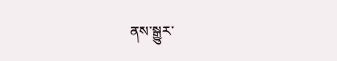ནས་སྒྱུར་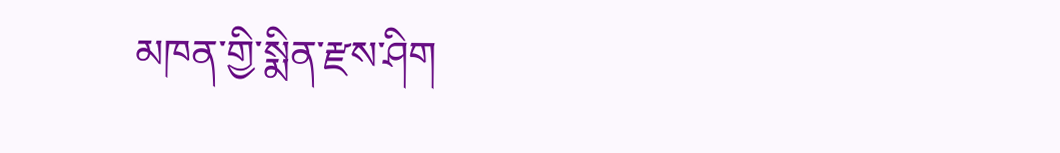མཁན་གྱི་སྨིན་རྫས་ཤིག